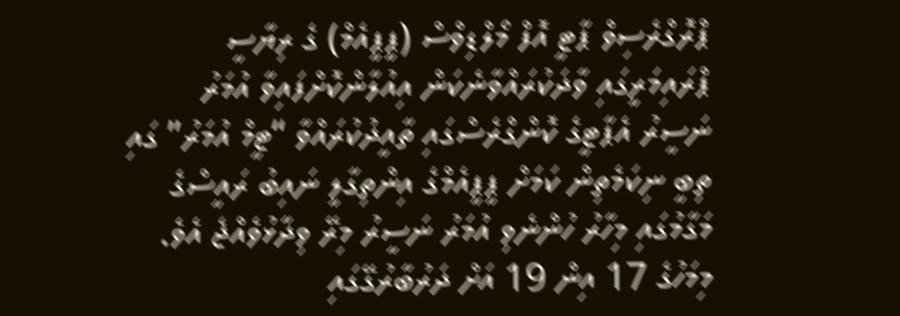ޕްރޮގްރެސިވް ޕާޓީ އޮފް މޯލްޑިވްސް (ޕީޕީއެމް) ގެ ރިޔާސީ ޕްރައިމަރީގައި ވާދަކުރައްވާނެކަން އިއުލާންކޮށްފައިވާ އުމަރު ނަސީރު އެޕާޓީގެ ކޮންގްރެސްގައި ތާއީދުކުރައްވާ “ޓީމް އުމަރު” ގައި ތިބީ ނިކަމެތިން ކަމަށް ޕީޕީއެމްގެ އިންތިގާލީ ނައިބު ރައީސްގެ މަގާމުގައި މިހާރު ހުންނެވި އުމަރު ނަސީރު މިރޭ ވިދާޅުވެއްޖެ އެވެ.
މިމަހުގެ 17 އިން 19 އަށް ދަރުބާރުގޭގައި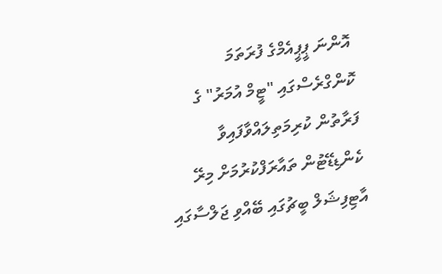އޮންނަ ޕީޕީއެމްގެ ފުރަތަމަ ކޮންގްރެސްގައި "ޓީމް އުމަރު" ގެ ފަރާތުން ކުރިމަތިލައްވާފައިވާ ކެންޑިޑޭޓުން ތައާރަފްކުރުމަށް މިރޭ އާޓިފިޝަލް ބީޗުގައި ބޭއްވި ޖަލްސާގައި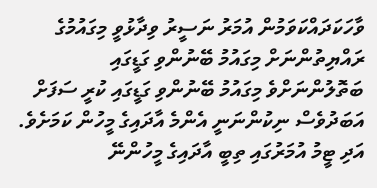ވާހަކަދައްކަވަމުން އުމަރު ނަސީރު ވިދާޅުވީ މިގައުމުގެ ރައްޔިތުންނަށް މިގައުމު ބޭނުންވި ގަޑީގައި ބަތޮލުންނަށްވެ މިގައުމު ބޭނުންވި ގަޑީގައި ކުރީ ސަފަށް އަބަދުވެސް ނިކުންނަނީ އެންމެ އާދައިގެ މީހުން ކަމަށެވެ. އަދި ޓީމު އުމަރުގައި ތިބީ އާދައިގެ މީހުންނޭ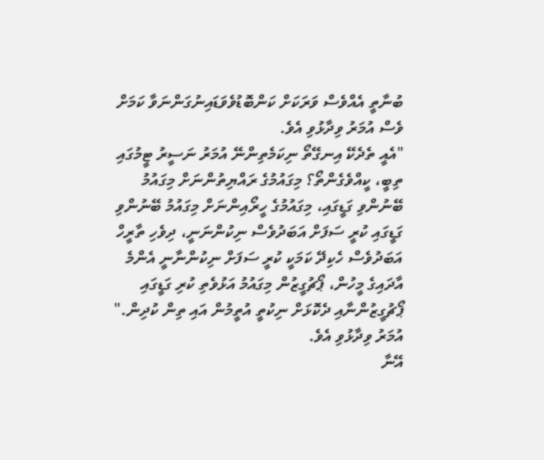ބުނާތީ އެއްވެސް ވަރަކަށް ކަންބޮޑުވެވަޑައިނުގަންނަވާ ކަމަށް ވެސް އުމަރު ވިދާޅުވި އެވެ.
"އެއީ ތެދެކޭ އިނގޭތޯ ނިކަމެތިންނޭ އުމަރު ނަސީރު ޓީމުގައި ތިބީ، ކީއްވެގެންތޯ؟ މިގައުމުގެ ރައްޔިތުންނަށް މިގައުމު ބޭނުންވި ގަޑީގައި، މިގައުމުގެ ހީރޯއިންނަށް މިގައުމު ބޭނުންވި ގަޑީގައި ކުރީ ސަފަށް އަބަދުވެސް ނިކުންނަނީ، ދިވެހި ތާރީހް އަބަދުވެސް ހެކިދޭ ކަމަކީ ކުރީ ސަފަށް ނިކުންނާނީ އެންމެ އާދައިގެ މީހުން، ޕޯޗުގީޒުން މިގައުމު އަޅުވެތި ކުރި ގަޑީގައި ޕޯޗުގީޒުންނާއި ދެކޮޅަށް ނިކުތީ އުތީމުން އައި ތިން ކުދިން." އުމަރު ވިދާޅުވި އެވެ.
އޭނާ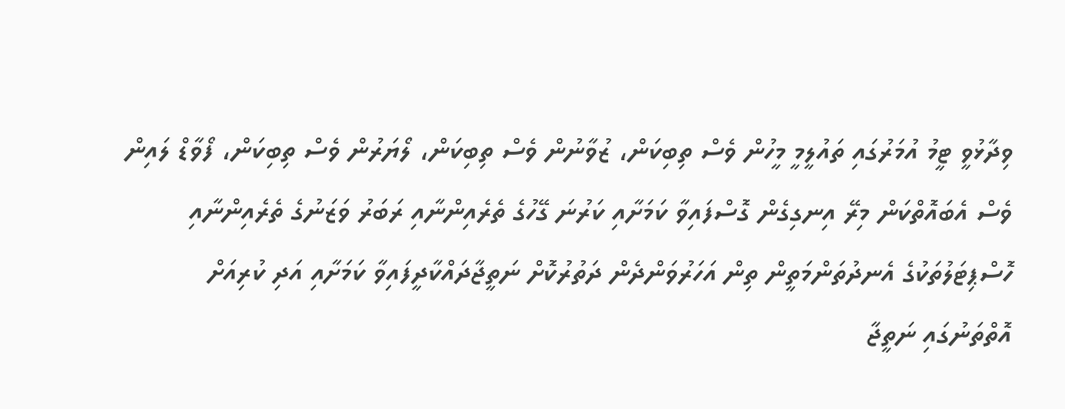ވިދާޅުވީ ޓީމު އުމަރުގައި ތައުލީމީ މީހުން ވެސް ތިބިކަން، ޒުވާނުން ވެސް ތިބިކަން، ލޯޔަރުން ވެސް ތިބިކަން، ފޯވާޑް ލައިން ވެސް އެބައޮތްކަން މިރޭ އިނގިގެން ގޮސްފައިވާ ކަމަށާއި ކަރުނަ ގޭހުގެ ތެރެއިންނާއި ރަބަރު ވަޒަނުގެ ތެރެއިންނާއި ހޮސްޕިޓަލުތަކުގެ އެނދުތަންމަތީން ތިން އަހަރުވަންދެން ދަތުރުކޮށް ނަތީޖާދައްކާދީފައިވާ ކަމަށާއި އަދި ކުރިއަށް އޮތްތަނުގައި ނަތީޖާ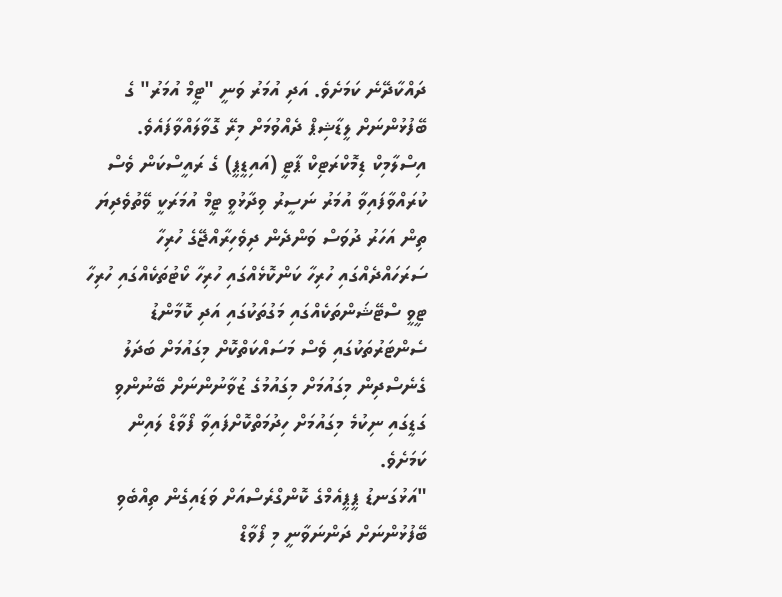ދައްކާދޭނެ ކަމަށެވެ. އަދި އުމަރު ވަނީ "ޓީމް އުމަރު" ގެ ބޭފުޅުންނަށް ލީޑާޝިޕް ދެއްވުމަށް މިރޭ ގޮވާލައްވާފައެވެ.
އިސްލާމިކް ޑިމޮކްރަޓިކް ޕާޓީ (އައިޑީޕީ) ގެ ރައީސްކަން ވެސް ކުރައްވާފައިވާ އުމަރު ނަސީރު ވިދާޅުވީ ޓީމް އުމަރަކީ ވޭތުވެދިޔަ ތިން އަހަރު ދުވަސް ވަންދެން ދިވެހިރާއްޖޭގެ ހުރިހާ ސަރަހައްދެއްގައި ހުރިހާ ކަންކޮޅެއްގައި ހުރިހާ ކޯޓުތަކެއްގައި ހުރިހާ ޓީވީ ސްޓޭޝަންތަކެއްގައި މަގުތަކުގައި އަދި ކޮމާންޑު ސެންޓަރުތަކުގައި ވެސް މަސައްކަތްކޮށް މިގައުމަށް ބަދަލު ގެނެސްދިން މިގައުމަށް މިގައުމުގެ ޒުވާނުންނަށް ބޭނުންވި ގަޑީގައި ނިކުމެ މިގައުމަށް ހިދުމަތްކޮށްފައިވާ ފޯވާޑް ލައިން ކަމަށެވެ.
"އަޅުގަނޑު ޕީޕީއެމްގެ ކޮންގްރެސްއަށް ވަޑައިގެން ތިއްބެވި ބޭފުޅުންނަށް ދަންނަވާނީ މި ފޯވާޑް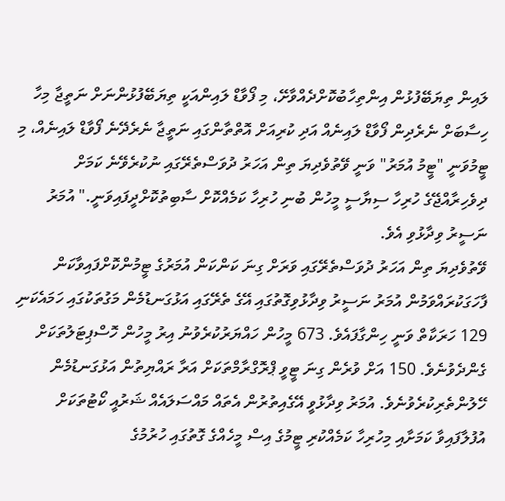ލައިން ތިޔަބޭފުޅުން އިންތިހާބުކޮށްދެއްވާށޭ، މި ފޯވާޑް ލައިންއަކީ ތިޔަބޭފުޅުންނަށް ނަތީޖާ މިހާ ހިސާބަށް ނެރެދިން ފޯވާޑް ލައިނެއް އަދި ކުރިއަށް އޮތްތާންގައި ނަތީޖާ ނެރެދޭނެ ފޯވާޑް ލައިނެއް، މި ޓީމުވަނީ "ޓީމު އުމަރު" ވަނީ ވޭތުވެދިޔަ ތިން އަހަރު ދުވަސްތެރޭގައި ނުކުރެވޭނެ ކަމަށް ދިވެހިރާއްޖޭގެ ހުރިހާ ސިޔާސީ މީހުން ބުނި ހުރިހާ ކަމެއްކޮށް ސާބިތުކޮށްދީފައިވަނީ." އުމަރު ނަސީރު ވިދާޅުވި އެވެ.
ވޭތުވެދިޔަ ތިން އަހަރު ދުވަސްތެރޭގައި ވަރަށް ގިނަ ކަންކަން އުމަރުގެ ޓީމުންކޮށްފައިވާކަން ފާހަގަކުރައްވަމުން އުމަރު ނަސީރު ވިދާޅުވިގޮތުގައި އޭގެ ތެރޭގައި އަޅުގަނޑުމެން މަގުތަކުގައި ހަމައެކަނި 129 ހަރަކާތް ވަނީ ހިންގާފައެވެ. 673 މީހުން ހައްޔަރުކުރެވުނު އިރު މީހުން ހޮސްޕިޓަލުތަކަށް ގެންދެވުނެވެ. 150 އަށް ވުރެން ގިނަ ޓީވީ ޕްރޮގްރާމްތަކަށް އަރާ ރައްޔިތުން އަޅުގަނޑުމެން ހޭލުންތެރިކުރެވުނެވެ. އުމަރު ވިދާޅުވީ އޭގެއިތުރުން އެތައް މައްސަލައެއް ޝަރުއީ ކޯޓުތަކަށް އުފުލާފައިވާ ކަމަށާއި މިހުރިހާ ކަމެއްކުރި ޓީމުގެ އިސް މީހެއްގެ ގޮތުގައި ހުރުމުގެ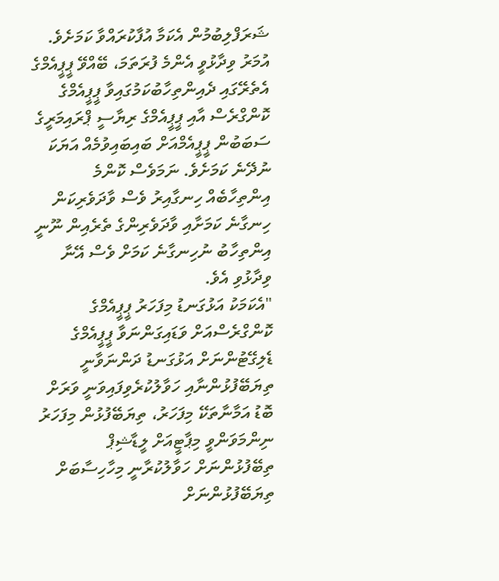ޝަރަފްލިބުމުން އެކަމާ އުފާކުރައްވާ ކަމަށެވެ.
އުމަރު ވިދާޅުވީ އެންމެ ފުރަތަމަ، ބޭއްވޭ ޕީޕީއެމްގެ އެތެރޭގައި ދެއިންތިހާބުކަމުގައިވާ ޕީޕީއެމްގެ ކޮންގްރެސް އާއި ޕީޕީއެމްގެ ރިޔާސީ ޕްރައިމަރީގެ ސަބަބުން ޕީޕީއެމްއަށް ބައިބައިވުމެއް އަޔަކަ ނުދޭނެ ކަމަށެވެ. ނަމަވެސް ކޮންމެ އިންތިހާބެއް ހިނގާއިރު ވެސް ވާދަވެރިކަން ހިނގާނެ ކަމަށާއި ވާދަވެރިންގެ ތެރެއިން ނޫނީ އިންތިހާބު ނުހިނގާނެ ކަމަށް ވެސް އޭނާ ވިދާޅުވި އެވެ.
"އެކަމަކު އަޅުގަނޑު މިފަހަރު ޕީޕީއެމްގެ ކޮންގްރެސްއަށް ވަޑައިގަންނަވާ ޕީޕީއެމްގެ ޑެލިގޭޓުންނަށް އަޅުގަނޑު ދަންނަވާނީ ތިޔަބޭފުޅުންނާއި ހަވާލުކުރެވިފައިވަނީ ވަރަށް ބޮޑު އަމާނާތަކޭ މިފަހަރު، ތިޔަބޭފުޅުން މިފަހަރު ނިންމަވަންވީ މިޕާޓީއަށް ލީޑާޝިޕް ތިބޭފުޅުންނަށް ހަވާލުކުރާނީ މިހާހިސާބަށް ތިޔަބޭފުޅުންނަށް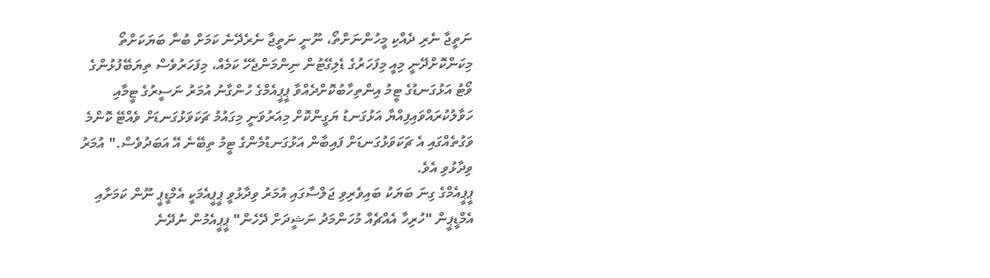ނަތީޖާ ނެރި ދެއްކި މީހުންނަށްތޯ، ނޫނީ ނަތީޖާ ނެރެދޭނެ ކަމަށް ބުނާ ބަޔަކަށްތޯ މިކަންކޮށްދޭނީ މިއީ މިފަހަރުގެ ޑެލިގޭޓުން ނިންމަންޖެހޭ ކަމެއް، މިފަހަރުވެސް ތިޔަބޭފުޅުންގެ ވޯޓު އަޅުގަނޑުގެ ޓީމު އިންތިހާބުކޮށްދެއްވާ ޕީޕީއެމްގެ ހުންގާނު އުމަރު ނަސީރުގެ ޓީމާއި ހަވާލުކުރައްވައިފިއްޔާ އަޅުގަނޑު ޔަގީންކޮށް މިއަރުވަނީ މިގައުމު ޗަކަވަޅުގަނޑަށް ވެއްޓޭ ކޮންމެ ވަގުތެއްގައި އެ ޗަކަވަޅުގަނޑަށް ފައިބާން އަޅުގަނޑުމެންގެ ޓީމު ތިބޭނެ އޭ އަބަދުވެސް." އުމަރު ވިދާޅުވި އެވެ.
ޕީޕީއެމްގެ ގިނަ ބަޔަކު ބައިވެރިވި ޖަލްސާގައި އުމަރު ވިދާޅުވީ ޕީޕީއެމަކީ އެމްޑީޕީ ނޫން ކަމަށާއި އެމްޑީޕީން "ހުރިހާ އެއްޗެއް މުހަންމަދު ނަޝީދަށް ދޭހެން" ޕީޕީއެމުން ނުދޭނެ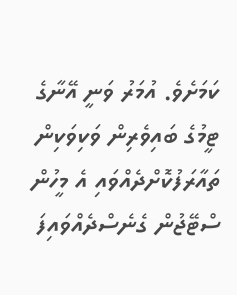ކަމަށެވެ. އުމަރު ވަނީ އޭނާގެ ޓީމުގެ ބައިވެރިން ވަކިވަކިން ތައާރަފުކޮށްދެއްވައި އެ މީހުން ސްޓޭޖުން ގެނެސްދެއްވައިފަ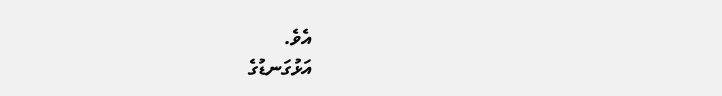އެވެ.
އަޅުގަނޑުގެ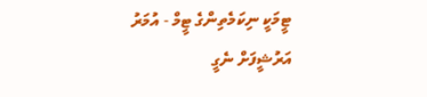ޓީމަކީ ނިކަމެތިންގެ ޓީމް - އުމަރު
އަރުޝީފަށް ނެގީ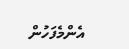އެންމެފަހުން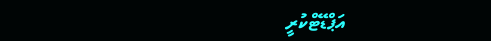އަޕްޑޭޓްކުރީ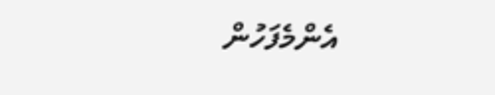އެންމެފަހުން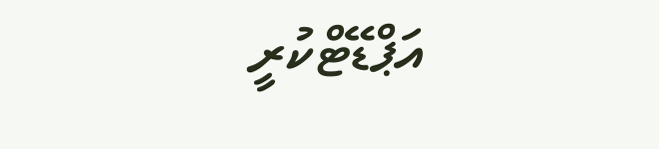އަޕްޑޭޓްކުރީ